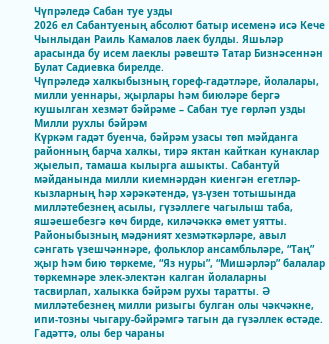Чүпрәледә Сабан туе узды
2026 ел Сабантуеның абсолют батыр исеменә исә Кече Чынлыдан Раиль Камалов лаек булды. Яшьләр арасында бу исем лаеклы рәвештә Татар Бизнәсеннән Булат Садиевка бирелде.
Чүпрәледә халкыбызның гореф-гадәтләре, йолалары, милли уеннары, җырлары һәм биюләре бергә кушылган хезмәт бәйрәме – Сабан туе гөрләп узды
Милли рухлы бәйрәм
Күркәм гадәт буенча, бәйрәм узасы төп мәйданга районның барча халкы, тирә яктан кайткан кунаклар җыелып, тамаша кылырга ашыкты. Сабантуй мәйданында милли киемнәрдән киенгән егетләр-кызларның һәр хәрәкәтендә, үз-үзен тотышында милләтебезнең асылы, гүзәллеге чагылыш таба, яшәешебезгә көч бирде, киләчәккә өмет уятты. Районыбызның мәдәният хезмәткәрләре, авыл сәнгать үзешчәннәре, фольклор ансамбльләре, “Таң” җыр һәм бию төркеме, “Яз нуры”, “Мишәрләр” балалар төркемнәре элек-электән калган йолаларны тасвирлап, халыкка бәйрәм рухы таратты. Ә милләтебезнең милли ризыгы булган олы чәкчәкне, ипи-тозны чыгару-бәйрәмгә тагын да гүзәллек өстәде.
Гадәттә, олы бер чараны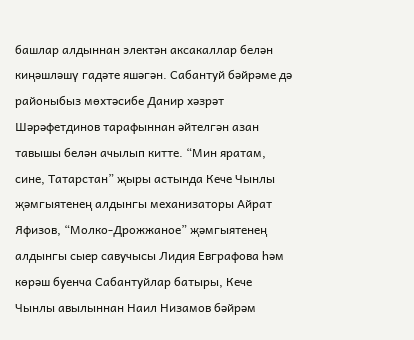башлар алдыннан электән аксакаллар белән киңәшләшү гадәте яшәгән. Сабантуй бәйрәме дә районыбыз мөхтәсибе Данир хәзрәт Шәрәфетдинов тарафыннан әйтелгән азан тавышы белән ачылып китте. “Мин яратам, сине, Татарстан” җыры астында Кече Чынлы җәмгыятенең алдынгы механизаторы Айрат Яфизов, “Молко-Дрожжаное” җәмгыятенең алдынгы сыер савучысы Лидия Евграфова һәм көрәш буенча Сабантуйлар батыры, Кече Чынлы авылыннан Наил Низамов бәйрәм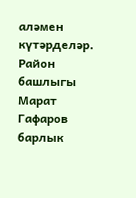аләмен күтәрделәр.
Район башлыгы Марат Гафаров барлык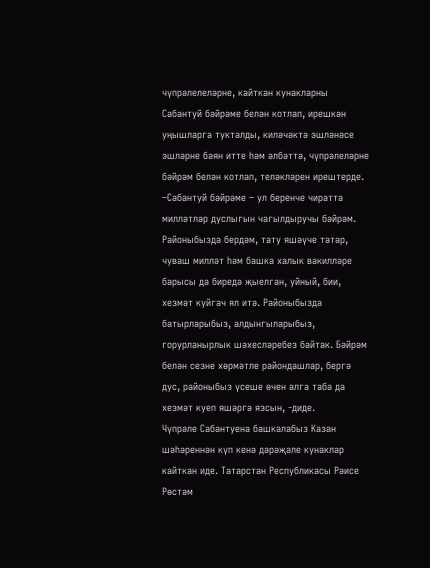чүпрәлелеләрне, кайткан кунакларны Сабантуй бәйрәме белән котлап, ирешкән уңышларга тукталды, киләчәктә эшләнәсе эшләрне бәян итте һәм әлбәттә, чүпрәлеләрне бәйрәм белән котлап, теләкләрен ирештерде.
–Сабантуй бәйрәме – ул беренче чиратта милләтләр дуслыгын чагылдыручы бәйрәм. Районыбызда бердәм, тату яшәүче татар, чуваш милләт һәм башка халык вәкилләре барысы да биредә җыелган, уйный, бии, хезмәт куйгач ял итә. Районыбызда батырларыбыз, алдынгыларыбыз, горурланырлык шәхесләребез байтак. Бәйрәм белән сезне хөрмәтле райондашлар, бергә дус, районыбыз үсеше өчен алга таба да хезмәт куеп яшәргә язсын, -диде.
Чүпрәле Сабантуена башкалабыз Казан шәһәреннән күп кенә дәрәҗәле кунаклар кайткан иде. Татарстан Республикасы Рәисе Рөстәм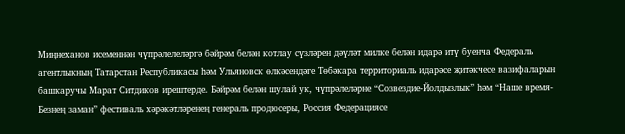Миңнеханов исеменнән чүпрәлелеләргә бәйрәм белән котлау сүзләрен дәүләт милке белән идарә итү буенча Федераль агентлыкның Татарстан Республикасы һәм Ульяновск өлкәсендәге Төбәкара территориаль идарәсе җитәкчесе вазифаларын башкаручы Марат Ситдиков ирештерде. Бәйрәм белән шулай ук, чүпрәлеләрне “Созвездие-Йолдызлык” һәм “Наше время-Безнең заман” фестиваль хәрәкәтләренең генераль продюсеры, Россия Федерациясе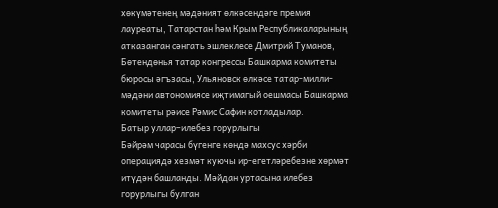хөкүмәтенең мәдәният өлкәсендәге премия лауреаты, Татарстан һәм Крым Республикаларының атказанган сәнгать эшлеклесе Дмитрий Туманов, Бөтендөнья татар конгрессы Башкарма комитеты бюросы әгъзасы, Ульяновск өлкәсе татар-милли-мәдәни автономиясе иҗтимагый оешмасы Башкарма комитеты рәисе Рәмис Сафин котладылар.
Батыр уллар–илебез горурлыгы
Бәйрәм чарасы бүгенге көндә махсус хәрби операциядә хезмәт куючы ир-егетләребезне хөрмәт итүдән башланды. Мәйдан уртасына илебез горурлыгы булган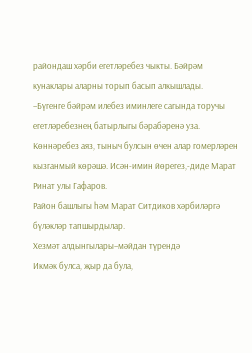райондаш хәрби егетләребез чыкты. Бәйрәм кунаклары аларны торып басып алкышлады.
–Бүгенге бәйрәм илебез иминлеге сагында торучы егетләребезнең батырлыгы бәрабәренә уза. Көннәребез аяз, тыныч булсын өчен алар гомерләрен кызганмый көрәшә. Исән-имин йөрегез,-диде Марат Ринат улы Гафаров.
Район башлыгы һәм Марат Ситдиков хәрбиләргә бүләкләр тапшырдылар.
Хезмәт алдынгылары–мәйдан түрендә
Икмәк булса, җыр да була,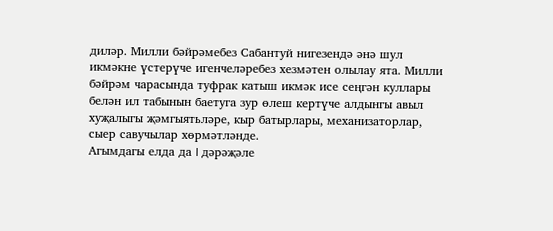диләр. Милли бәйрәмебез Сабантуй нигезендә әнә шул икмәкне үстерүче игенчеләребез хезмәтен олылау ята. Милли бәйрәм чарасында туфрак катыш икмәк исе сеңгән куллары белән ил табынын баетуга зур өлеш кертүче алдынгы авыл хуҗалыгы җәмгыятьләре, кыр батырлары, механизаторлар, сыер савучылар хөрмәтләнде.
Агымдагы елда да I дәрәҗәле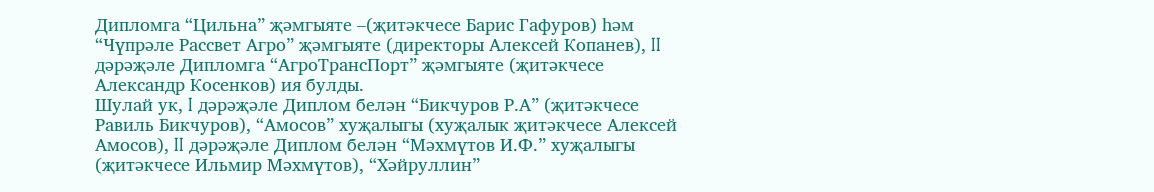Дипломга “Цильна” җәмгыяте –(җитәкчесе Барис Гафуров) һәм “Чүпрәле Рассвет Агро” җәмгыяте (директоры Алексей Копанев), II дәрәҗәле Дипломга “АгроТрансПорт” җәмгыяте (җитәкчесе Александр Косенков) ия булды.
Шулай ук, I дәрәҗәле Диплом белән “Бикчуров Р.А” (җитәкчесе Равиль Бикчуров), “Амосов” хуҗалыгы (хуҗалык җитәкчесе Алексей Амосов), II дәрәҗәле Диплом белән “Мәхмүтов И.Ф.” хуҗалыгы (җитәкчесе Ильмир Мәхмүтов), “Хәйруллин”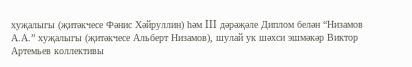хуҗалыгы (җитәкчесе Фәнис Хәйруллин) һәм III дәрәҗәле Диплом белән “Низамов А.А.” хуҗалыгы (җитәкчесе Альберт Низамов), шулай ук шәхси эшмәкәр Виктор Артемьев коллективы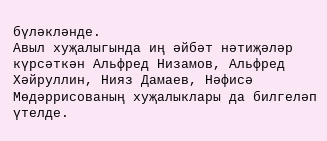бүләкләнде.
Авыл хуҗалыгында иң әйбәт нәтиҗәләр күрсәткән Альфред Низамов, Альфред Хәйруллин, Нияз Дамаев, Нәфисә Мөдәррисованың хуҗалыклары да билгеләп үтелде.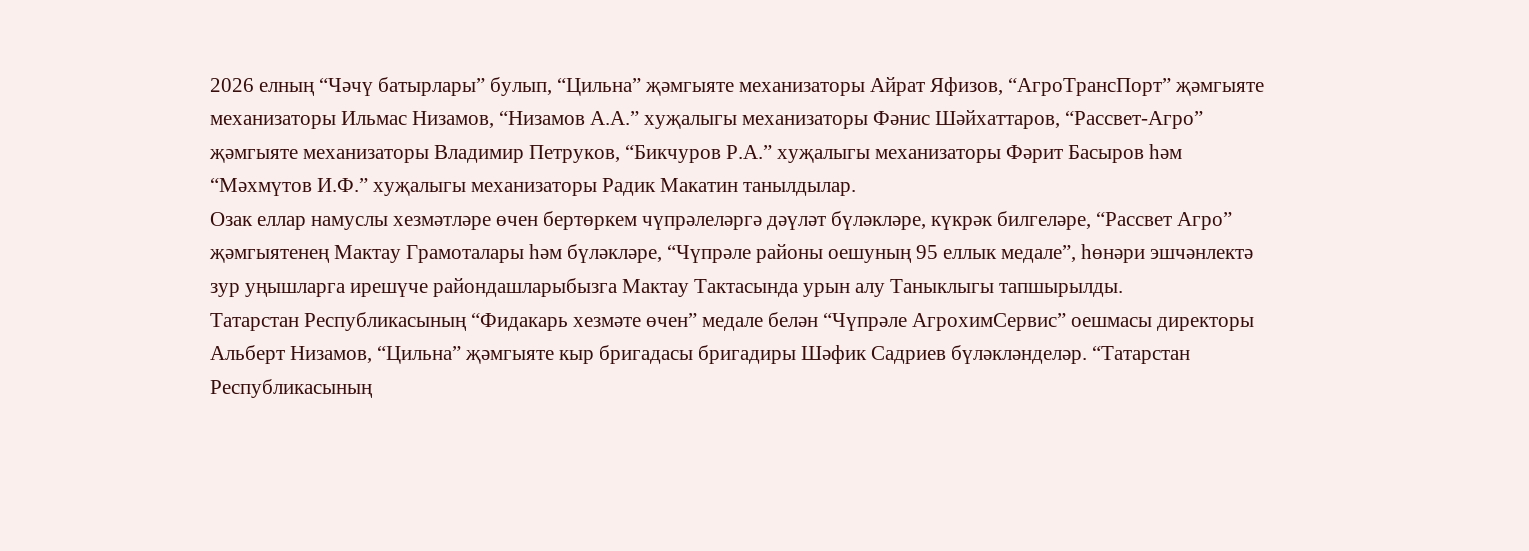2026 елның “Чәчү батырлары” булып, “Цильна” җәмгыяте механизаторы Айрат Яфизов, “АгроТрансПорт” җәмгыяте механизаторы Ильмас Низамов, “Низамов А.А.” хуҗалыгы механизаторы Фәнис Шәйхаттаров, “Рассвет-Агро” җәмгыяте механизаторы Владимир Петруков, “Бикчуров Р.А.” хуҗалыгы механизаторы Фәрит Басыров һәм “Мәхмүтов И.Ф.” хуҗалыгы механизаторы Радик Макатин танылдылар.
Озак еллар намуслы хезмәтләре өчен бертөркем чүпрәлеләргә дәүләт бүләкләре, күкрәк билгеләре, “Рассвет Агро” җәмгыятенең Мактау Грамоталары һәм бүләкләре, “Чүпрәле районы оешуның 95 еллык медале”, һөнәри эшчәнлектә зур уңышларга ирешүче райондашларыбызга Мактау Тактасында урын алу Таныклыгы тапшырылды.
Татарстан Республикасының “Фидакарь хезмәте өчен” медале белән “Чүпрәле АгрохимСервис” оешмасы директоры Альберт Низамов, “Цильна” җәмгыяте кыр бригадасы бригадиры Шәфик Садриев бүләкләнделәр. “Татарстан Республикасының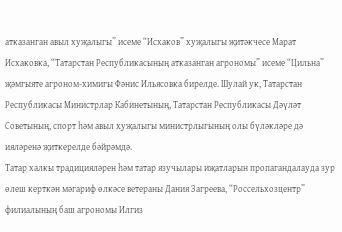атказанган авыл хуҗалыгы” исеме “Исхаков” хуҗалыгы җитәкчесе Марат Исхаковка, “Татарстан Республикасының атказанган агрономы” исеме “Цильна” җәмгыяте агроном-химигы Фәнис Ильясовка бирелде. Шулай ук, Татарстан Республикасы Министрлар Кабинетының, Татарстан Республикасы Дәүләт Советының, спорт һәм авыл хуҗалыгы министрлыгының олы бүләкләре дә ияләренә җиткерелде бәйрәмдә.
Татар халкы традицияләрен һәм татар язучылары иҗатларын пропагандалауда зур өлеш керткән мәгариф өлкәсе ветераны Дания Загреева, “Россельхозцентр” филиалының баш агрономы Илгиз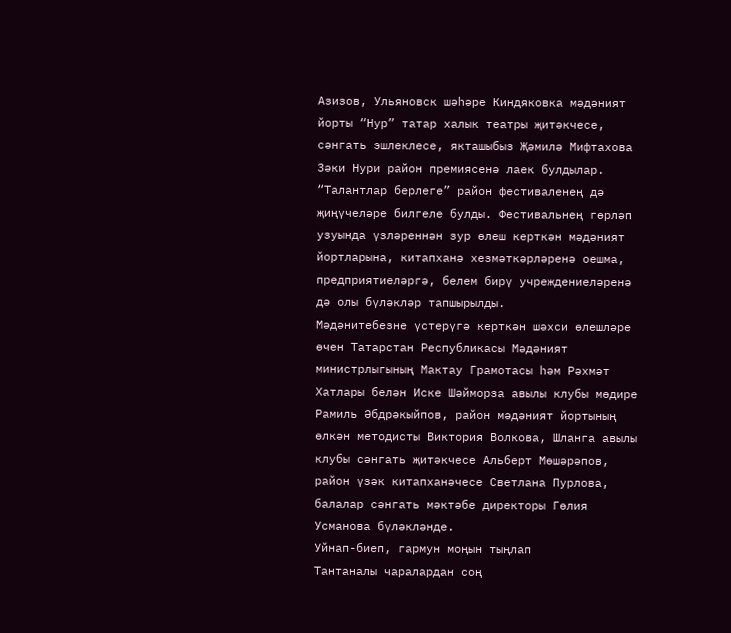Азизов, Ульяновск шәһәре Киндяковка мәдәният йорты “Нур” татар халык театры җитәкчесе, сәнгать эшлеклесе, якташыбыз Җәмилә Мифтахова Зәки Нури район премиясенә лаек булдылар.
“Талантлар берлеге” район фестиваленең дә җиңүчеләре билгеле булды. Фестивальнең гөрләп узуында үзләреннән зур өлеш керткән мәдәният йортларына, китапханә хезмәткәрләренә оешма, предприятиеләргә, белем бирү учреждениеләренә дә олы бүләкләр тапшырылды.
Мәдәнитебезне үстерүгә керткән шәхси өлешләре өчен Татарстан Республикасы Мәдәният министрлыгының Мактау Грамотасы һәм Рәхмәт Хатлары белән Иске Шәйморза авылы клубы мөдире Рамиль Әбдрәкыйпов, район мәдәният йортының өлкән методисты Виктория Волкова, Шланга авылы клубы сәнгать җитәкчесе Альберт Мөшәрәпов, район үзәк китапханәчесе Светлана Пурлова, балалар сәнгать мәктәбе директоры Гөлия Усманова бүләкләнде.
Уйнап-биеп, гармун моңын тыңлап
Тантаналы чаралардан соң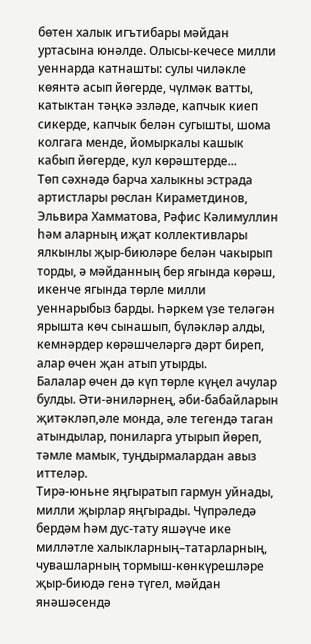бөтен халык игътибары мәйдан уртасына юнәлде. Олысы-кечесе милли уеннарда катнашты: сулы чиләкле көянтә асып йөгерде, чүлмәк ватты, катыктан тәңкә эзләде, капчык киеп сикерде, капчык белән сугышты, шома колгага менде, йомыркалы кашык кабып йөгерде, кул көрәштерде...
Төп сәхнәдә барча халыкны эстрада артистлары рөслан Кираметдинов, Эльвира Хамматова, Рәфис Кәлимуллин һәм аларның иҗат коллективлары ялкынлы җыр-биюләре белән чакырып торды, ә мәйданның бер ягында көрәш, икенче ягында төрле милли уеннарыбыз барды. Һәркем үзе теләгән ярышта көч сынашып, бүләкләр алды, кемнәрдер көрәшчеләргә дәрт биреп, алар өчен җан атып утырды.
Балалар өчен дә күп төрле күңел ачулар булды. Әти-әниләрнең, әби-бабайларын җитәкләп,әле монда, әле тегендә таган атындылар, пониларга утырып йөреп, тәмле мамык, туңдырмалардан авыз иттеләр.
Тирә-юньне яңгыратып гармун уйнады, милли җырлар яңгырады. Чүпрәледә бердәм һәм дус-тату яшәүче ике милләтле халыкларның–татарларның, чувашларның тормыш-көнкүрешләре җыр-биюдә генә түгел, мәйдан янәшәсендә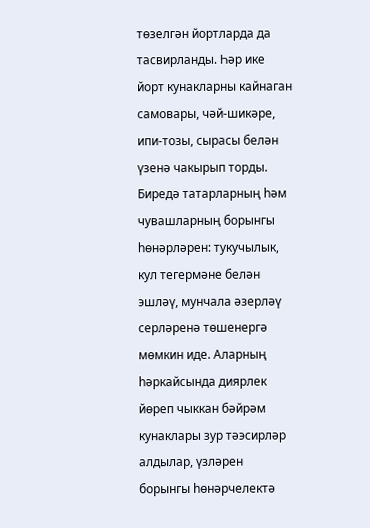төзелгән йортларда да тасвирланды. Һәр ике йорт кунакларны кайнаган самовары, чәй-шикәре, ипи-тозы, сырасы белән үзенә чакырып торды. Биредә татарларның һәм чувашларның борынгы һөнәрләрен: тукучылык, кул тегермәне белән эшләү, мунчала әзерләү серләренә төшенергә мөмкин иде. Аларның һәркайсында диярлек йөреп чыккан бәйрәм кунаклары зур тәэсирләр алдылар, үзләрен борынгы һөнәрчелектә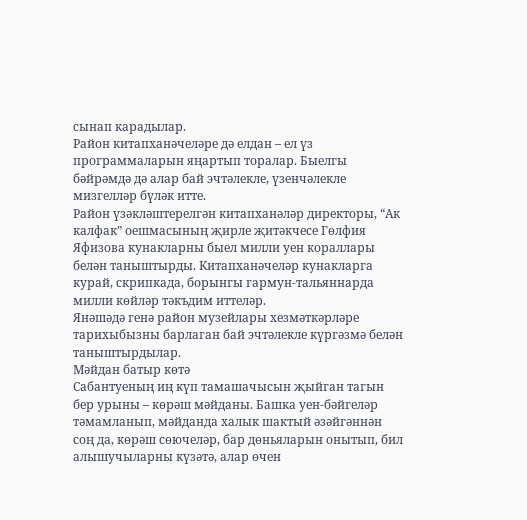сынап карадылар.
Район китапханәчеләре дә елдан – ел үз программаларын яңартып торалар. Быелгы бәйрәмдә дә алар бай эчтәлекле, үзенчәлекле мизгелләр бүләк итте.
Район үзәкләштерелгән китапханәләр директоры, “Ак калфак” оешмасының җирле җитәкчесе Гөлфия Яфизова кунакларны быел милли уен кораллары белән таныштырды. Китапханәчеләр кунакларга курай, скрипкада, борынгы гармун-тальяннарда милли көйләр тәкъдим иттеләр.
Янәшәдә генә район музейлары хезмәткәрләре тарихыбызны барлаган бай эчтәлекле күргәзмә белән таныштырдылар.
Мәйдан батыр көтә
Сабантуеның иң күп тамашачысын җыйган тагын бер урыны – көрәш мәйданы. Башка уен-бәйгеләр тәмамланып, мәйданда халык шактый әзәйгәннән соң да, көрәш сөючеләр, бар дөньяларын онытып, бил алышучыларны күзәтә, алар өчен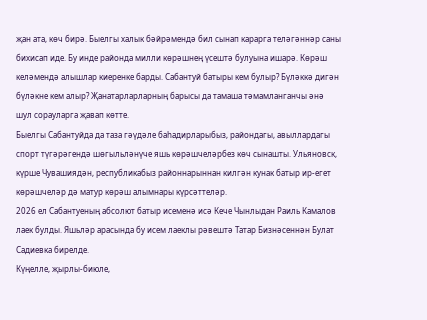җан ата, көч бирә. Быелгы халык бәйрәмендә бил сынап карарга теләгәннәр саны бихисап иде. Бу инде районда милли көрәшнең үсештә булуына ишарә. Көрәш келәмендә алышлар киеренке барды. Сабантуй батыры кем булыр? Бүләккә дигән бүләкне кем алыр? Җанатарларларның барысы да тамаша тәмамланганчы әнә шул сорауларга җавап көтте.
Быелгы Сабантуйда да таза гәүдәле баһадирларыбыз, райондагы, авыллардагы спорт түгәрәгендә шөгыльләнүче яшь көрәшчеләрбез көч сынашты. Ульяновск, күрше Чувашиядән, республикабыз районнарыннан килгән кунак батыр ир-егет көрәшчеләр дә матур көрәш алымнары күрсәттеләр.
2026 ел Сабантуеның абсолют батыр исеменә исә Кече Чынлыдан Раиль Камалов лаек булды. Яшьләр арасында бу исем лаеклы рәвештә Татар Бизнәсеннән Булат Садиевка бирелде.
Күңелле, җырлы-биюле,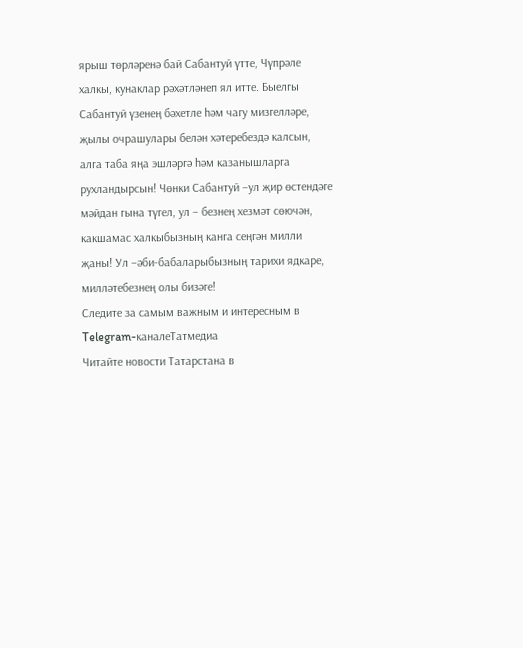ярыш төрләренә бай Сабантуй үтте, Чүпрәле халкы, кунаклар рәхәтләнеп ял итте. Быелгы Сабантуй үзенең бәхетле һәм чагу мизгелләре, җылы очрашулары белән хәтеребездә калсын, алга таба яңа эшләргә һәм казанышларга рухландырсын! Чөнки Сабантуй –ул җир өстендәге мәйдан гына түгел, ул – безнең хезмәт сөючән, какшамас халкыбызның канга сеңгән милли җаны! Ул –әби-бабаларыбызның тарихи ядкаре, милләтебезнең олы бизәге!
Следите за самым важным и интересным в Telegram-каналеТатмедиа
Читайте новости Татарстана в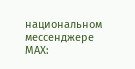национальном мессенджере MАХ: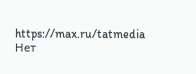https://max.ru/tatmedia
Нет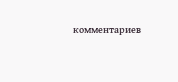комментариев